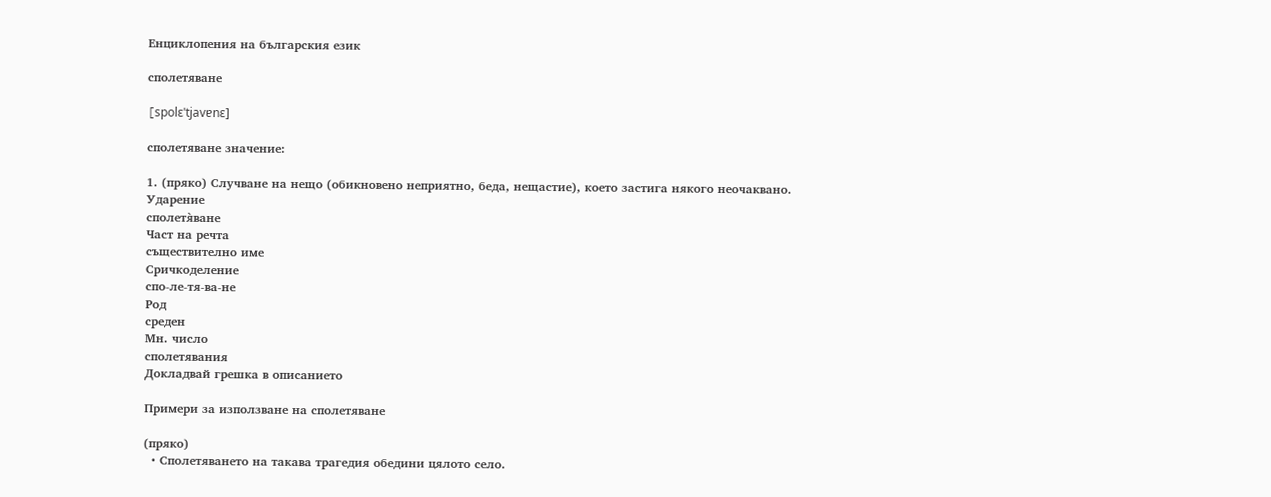Енциклопения на българския език

сполетяване

[spolɛˈtjavɐnɛ]

сполетяване значение:

1. (пряко) Случване на нещо (обикновено неприятно, беда, нещастие), което застига някого неочаквано.
Ударение
сполетя̀ване
Част на речта
съществително име
Сричкоделение
спо-ле-тя-ва-не
Род
среден
Мн. число
сполетявания
Докладвай грешка в описанието

Примери за използване на сполетяване

(пряко)
  • Сполетяването на такава трагедия обедини цялото село.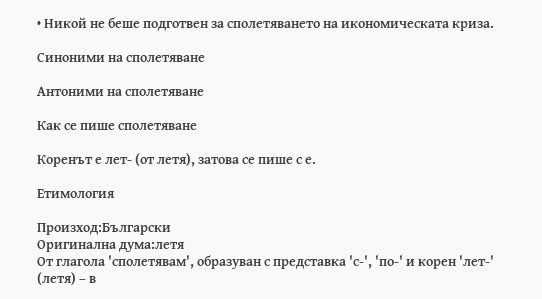• Никой не беше подготвен за сполетяването на икономическата криза.

Синоними на сполетяване

Антоними на сполетяване

Как се пише сполетяване

Коренът е лет- (от летя), затова се пише с е.

Етимология

Произход:Български
Оригинална дума:летя
От глагола 'сполетявам', образуван с представка 'с-', 'по-' и корен 'лет-' (летя) – в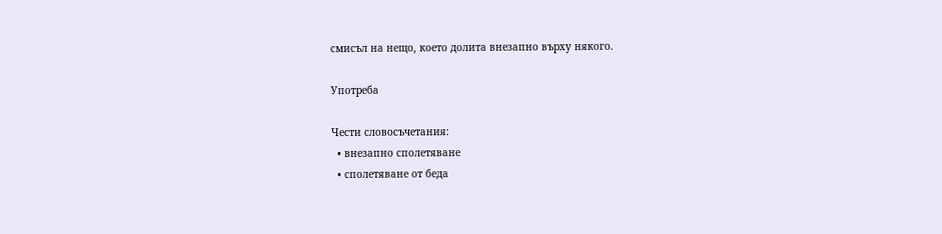смисъл на нещо, което долита внезапно върху някого.

Употреба

Чести словосъчетания:
  • внезапно сполетяване
  • сполетяване от беда